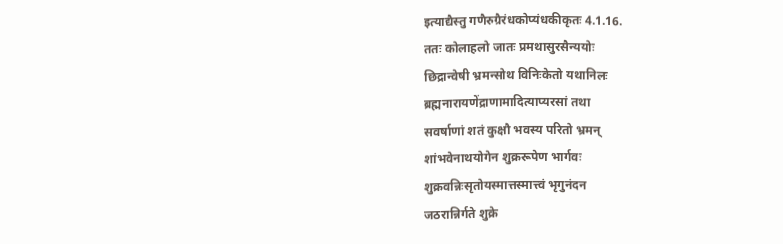इत्याद्यैस्तु गणैरुग्रैरंधकोप्यंधकीकृतः 4.1.16.
ततः कोलाहलो जातः प्रमथासुरसैन्ययोः
छिद्रान्वेषी भ्रमन्सोथ विनिःकेतो यथानिलः
ब्रह्मनारायणेंद्राणामादित्याप्यरसां तथा
सवर्षाणां शतं कुक्षौ भवस्य परितो भ्रमन्
शांभवेनाथयोगेन शुक्ररूपेण भार्गवः
शुक्रवन्निःसृतोयस्मात्तस्मात्त्वं भृगुनंदन
जठरान्निर्गते शुक्रे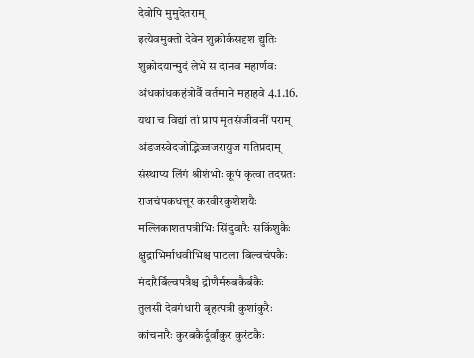देवोपि मुमुदेतराम्
इत्येवमुक्तो देवेन शुक्रोर्कसदृश द्युतिः
शुक्रोदयान्मुदं लेभे स दानव महार्णवः
अंधकांधकहंत्रोर्वै वर्तमाने महाहवे 4.1.16.
यथा च विद्यां तां प्राप मृतसंजीवनीं पराम्
अंडजस्वेदजोद्भिज्जजरायुज गतिप्रदाम्
संस्थाप्य लिंगं श्रीशंभोः कूपं कृत्वा तदग्रतः
राजचंपकधत्तूर करवीरकुशेशयैः
मल्लिकाशतपत्रीभिः सिंदुवारैः सकिंशुकैः
क्षुद्राभिर्माधवीभिश्च पाटला बिल्वचंपकैः
मंदारैर्बिल्वपत्रैश्च द्रोणैर्मरुबकैर्बकैः
तुलसी देवगंधारी बृहत्पत्री कुशांकुरैः
कांचनारैः कुरबकैर्दूर्वांकुर कुरंटकैः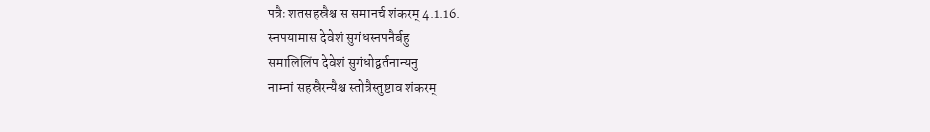पत्रैः शतसहस्रैश्च स समानर्च शंकरम् 4.1.16.
स्नपयामास देवेशं सुगंधस्नपनैर्बहु
समालिलिंप देवेशं सुगंधोद्वर्तनान्यनु
नाम्नां सहस्रैरन्यैश्च स्तोत्रैस्तुष्टाव शंकरम्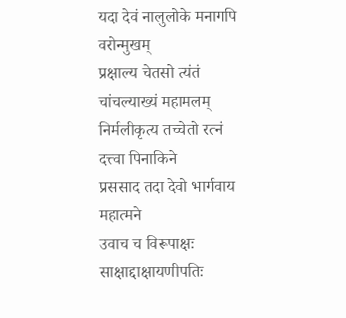यदा देवं नालुलोके मनागपि वरोन्मुखम्
प्रक्षाल्य चेतसो त्यंतं चांचल्याख्यं महामलम्
निर्मलीकृत्य तच्चेतो रत्नं दत्त्वा पिनाकिने
प्रससाद तदा देवो भार्गवाय महात्मने
उवाच च विरूपाक्षः साक्षाद्दाक्षायणीपतिः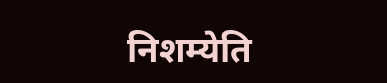निशम्येति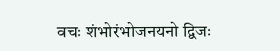वचः शंभोरंभोजनयनो द्विजः